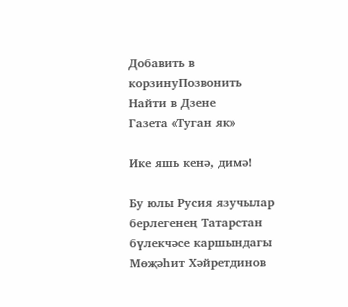Добавить в корзинуПозвонить
Найти в Дзене
Газета «Туган як»

Ике яшь кенә, димә!

Бу юлы Русия язучылар берлегенең Татарстан бүлекчәсе каршындагы Мөҗәһит Хәйретдинов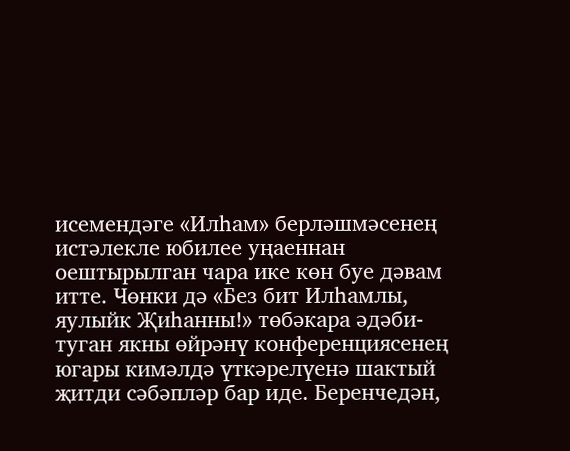исемендәге «Илһам» берләшмәсенең истәлекле юбилее уңаеннан оештырылган чара ике көн буе дәвам итте. Чөнки дә «Без бит Илһамлы, яулыйк Җиһанны!» төбәкара әдәби-туган якны өйрәнү конференциясенең югары кимәлдә үткәрелүенә шактый җитди сәбәпләр бар иде. Беренчедән,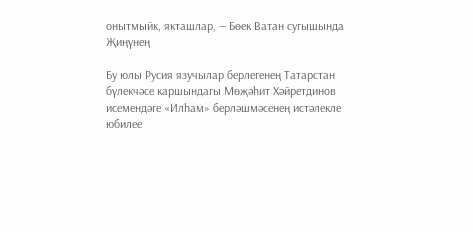онытмыйк, якташлар, — Бөек Ватан сугышында Җиңүнең

Бу юлы Русия язучылар берлегенең Татарстан бүлекчәсе каршындагы Мөҗәһит Хәйретдинов исемендәге «Илһам» берләшмәсенең истәлекле юбилее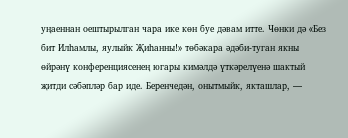уңаеннан оештырылган чара ике көн буе дәвам итте. Чөнки дә «Без бит Илһамлы, яулыйк Җиһанны!» төбәкара әдәби-туган якны өйрәнү конференциясенең югары кимәлдә үткәрелүенә шактый җитди сәбәпләр бар иде. Беренчедән, онытмыйк, якташлар, —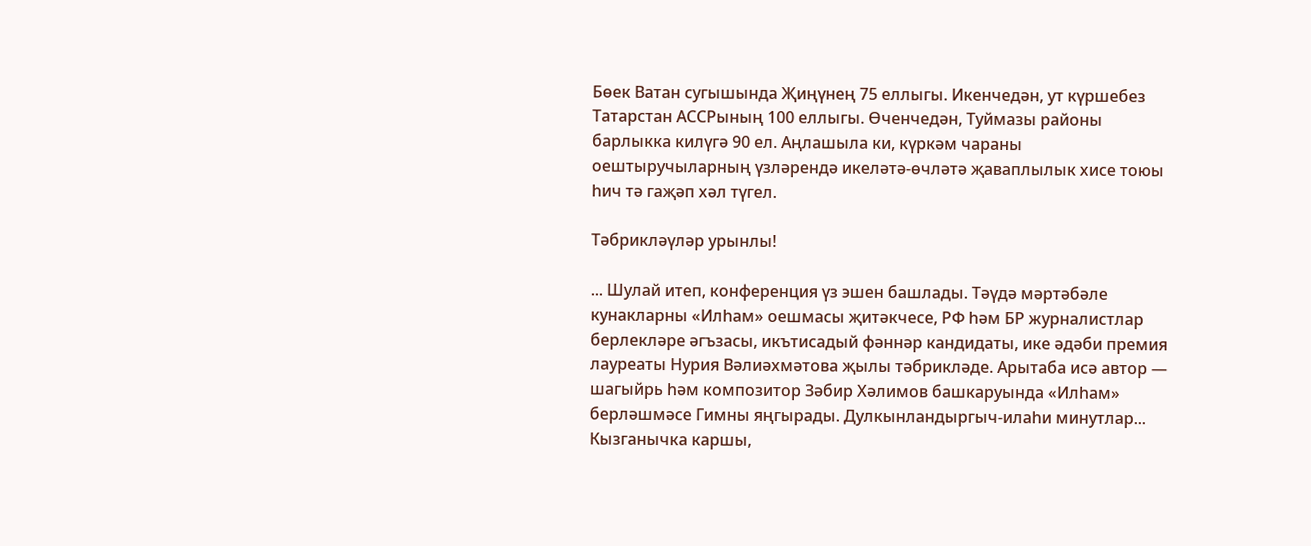Бөек Ватан сугышында Җиңүнең 75 еллыгы. Икенчедән, ут күршебез Татарстан АССРының 100 еллыгы. Өченчедән, Туймазы районы барлыкка килүгә 90 ел. Аңлашыла ки, күркәм чараны оештыручыларның үзләрендә икеләтә-өчләтә җаваплылык хисе тоюы һич тә гаҗәп хәл түгел.

Тәбрикләүләр урынлы!

... Шулай итеп, конференция үз эшен башлады. Тәүдә мәртәбәле кунакларны «Илһам» оешмасы җитәкчесе, РФ һәм БР журналистлар берлекләре әгъзасы, икътисадый фәннәр кандидаты, ике әдәби премия лауреаты Нурия Вәлиәхмәтова җылы тәбрикләде. Арытаба исә автор — шагыйрь һәм композитор Зәбир Хәлимов башкаруында «Илһам» берләшмәсе Гимны яңгырады. Дулкынландыргыч-илаһи минутлар... Кызганычка каршы,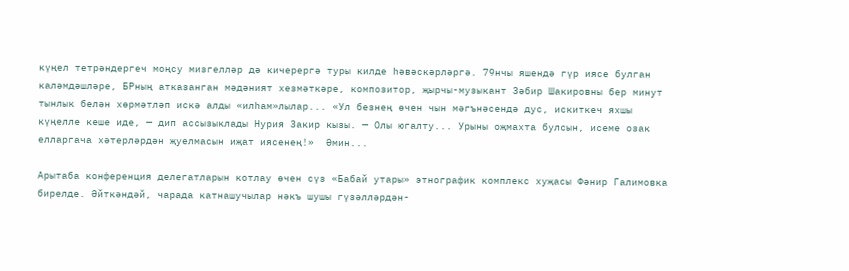күңел тетрәндергеч моңсу мизгелләр дә кичерергә туры килде һәвәскәрләргә. 79нчы яшендә гүр иясе булган каләмдәшләре, БРның атказанган мәдәният хезмәткәре, композитор, җырчы-музыкант Зәбир Шакировны бер минут тынлык белән хөрмәтләп искә алды «илһам»лылар... «Ул безнең өчен чын мәгънәсендә дус, искиткеч яхшы күңелле кеше иде, — дип ассызыклады Нурия Закир кызы. — Олы югалту... Урыны оҗмахта булсын, исеме озак елларгача хәтерләрдән җуелмасын иҗат иясенең!»  Әмин...

Арытаба конференция делегатларын котлау өчен сүз «Бабай утары» этнографик комплекс хуҗасы Фәнир Галимовка бирелде. Әйткәндәй, чарада катнашучылар нәкъ шушы гүзәлләрдән-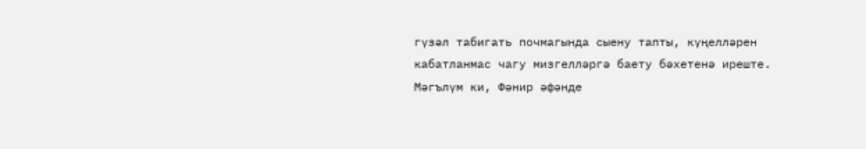гүзәл табигать почмагында сыену тапты, күңелләрен кабатланмас чагу мизгелләргә баету бәхетенә иреште. Мәгълүм ки, Фәнир әфәнде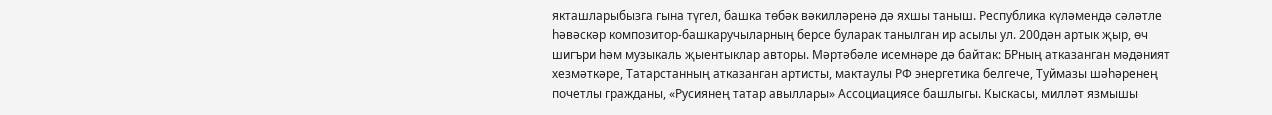якташларыбызга гына түгел, башка төбәк вәкилләренә дә яхшы таныш. Республика күләмендә сәләтле һәвәскәр композитор-башкаручыларның берсе буларак танылган ир асылы ул. 200дән артык җыр, өч шигъри һәм музыкаль җыентыклар авторы. Мәртәбәле исемнәре дә байтак: БРның атказанган мәдәният хезмәткәре, Татарстанның атказанган артисты, мактаулы РФ энергетика белгече, Туймазы шәһәренең почетлы гражданы, «Русиянең татар авыллары» Ассоциациясе башлыгы. Кыскасы, милләт язмышы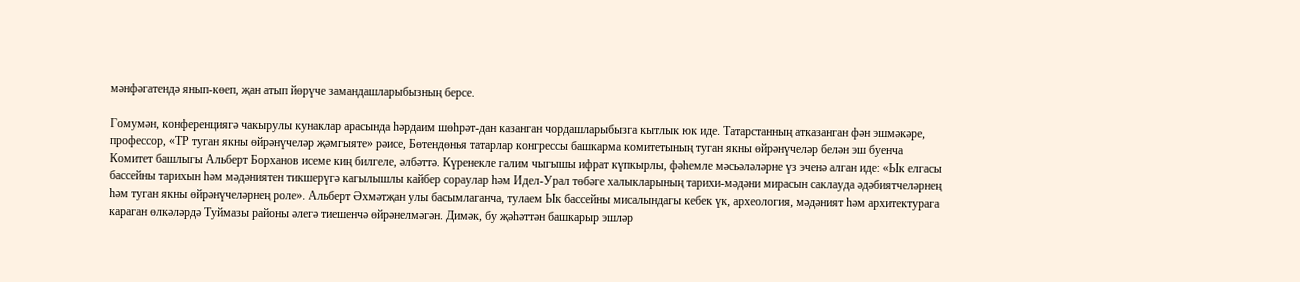мәнфәгатендә янып-көеп, җан атып йөрүче замандашларыбызның берсе.

Гомумән, конференциягә чакырулы кунаклар арасында һәрдаим шөһрәт-дан казанган чордашларыбызга кытлык юк иде. Татарстанның атказанган фән эшмәкәре, профессор, «ТР туган якны өйрәнүчеләр җәмгыяте» рәисе, Бөтендөнья татарлар конгрессы башкарма комитетының туган якны өйрәнүчеләр белән эш буенча Комитет башлыгы Альберт Борханов исеме киң билгеле, әлбәттә. Күренекле галим чыгышы ифрат күпкырлы, фәһемле мәсьәләләрне үз эченә алган иде: «Ык елгасы бассейны тарихын һәм мәдәниятен тикшерүгә кагылышлы кайбер сораулар һәм Идел-Урал төбәге халыкларының тарихи-мәдәни мирасын саклауда әдәбиятчеләрнең һәм туган якны өйрәнүчеләрнең роле». Альберт Әхмәтҗан улы басымлаганча, тулаем Ык бассейны мисалындагы кебек үк, археология, мәдәният һәм архитектурага караган өлкәләрдә Туймазы районы әлегә тиешенчә өйрәнелмәгән. Димәк, бу җәһәттән башкарыр эшләр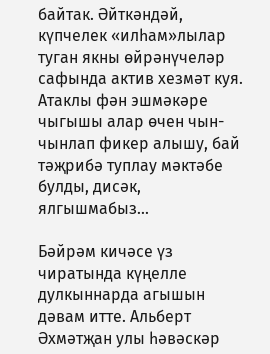байтак. Әйткәндәй, күпчелек «илһам»лылар туган якны өйрәнүчеләр сафында актив хезмәт куя. Атаклы фән эшмәкәре чыгышы алар өчен чын-чынлап фикер алышу, бай тәҗрибә туплау мәктәбе булды, дисәк, ялгышмабыз...

Бәйрәм кичәсе үз чиратында күңелле дулкыннарда агышын дәвам итте. Альберт Әхмәтҗан улы һәвәскәр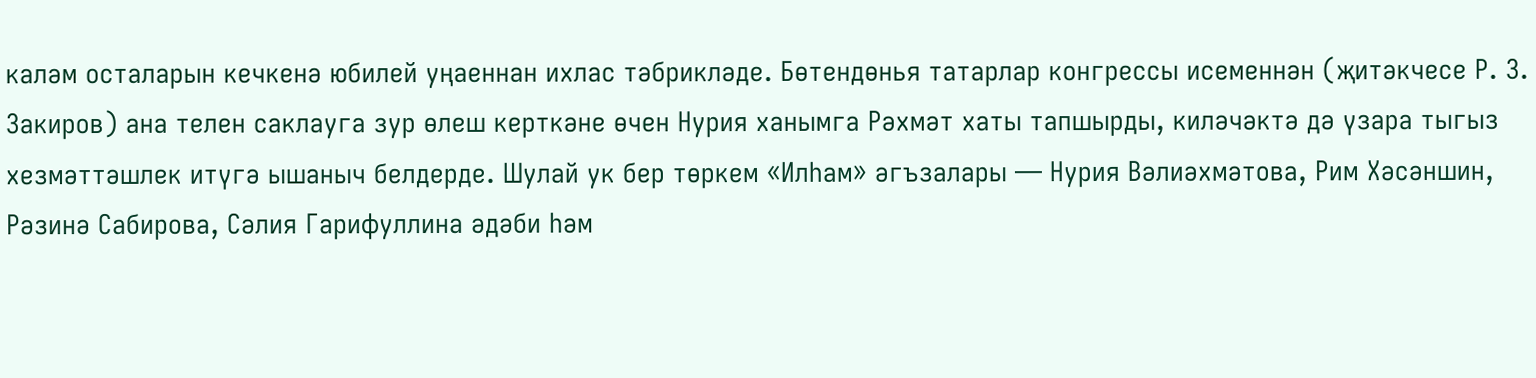каләм осталарын кечкенә юбилей уңаеннан ихлас тәбрикләде. Бөтендөнья татарлар конгрессы исеменнән (җитәкчесе Р. З. Закиров) ана телен саклауга зур өлеш керткәне өчен Нурия ханымга Рәхмәт хаты тапшырды, киләчәктә дә үзара тыгыз хезмәттәшлек итүгә ышаныч белдерде. Шулай ук бер төркем «Илһам» әгъзалары — Нурия Вәлиәхмәтова, Рим Хәсәншин, Рәзинә Сабирова, Сәлия Гарифуллина әдәби һәм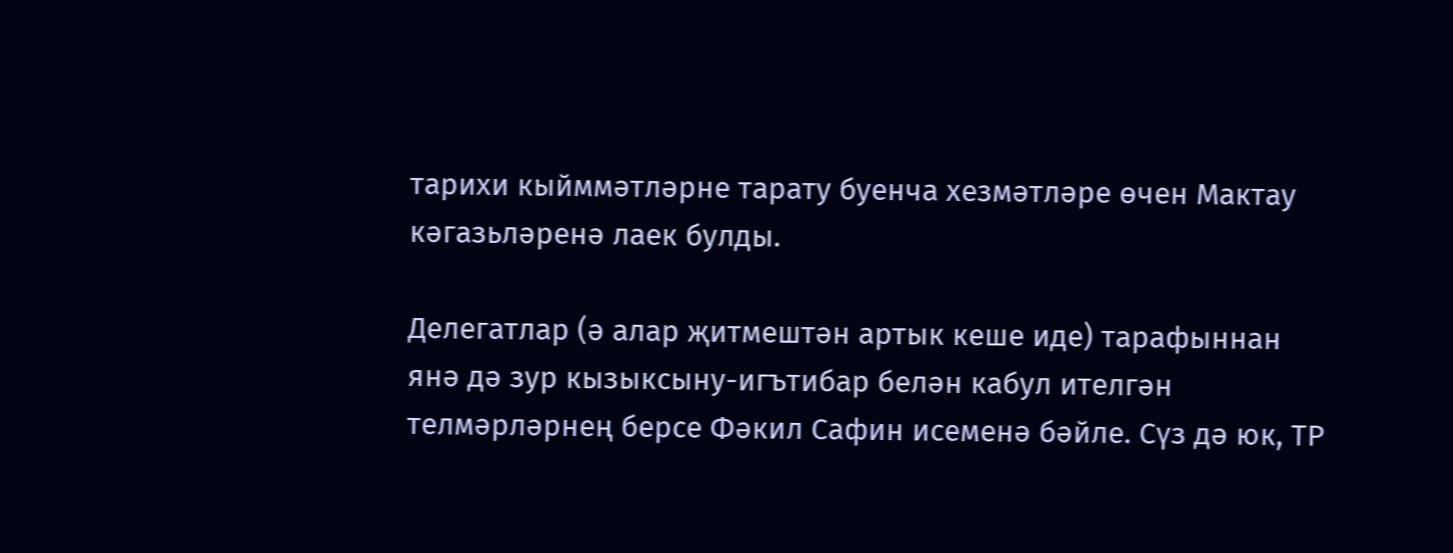тарихи кыйммәтләрне тарату буенча хезмәтләре өчен Мактау кәгазьләренә лаек булды.

Делегатлар (ә алар җитмештән артык кеше иде) тарафыннан янә дә зур кызыксыну-игътибар белән кабул ителгән телмәрләрнең берсе Фәкил Сафин исеменә бәйле. Сүз дә юк, ТР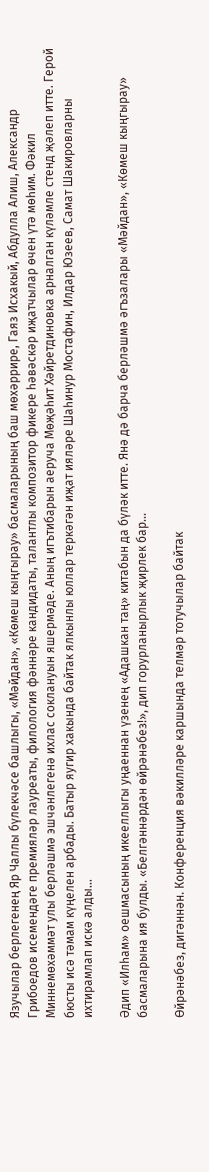Язучылар берлегенең Яр Чаллы бүлекчәсе башлыгы, «Мәйдан», «Көмеш кыңгырау» басмаларының баш мөхәррире, Гаяз Исхакый, Абдулла Алиш, Александр Грибоедов исемендәге премияләр лауреаты, филология фәннәре кандидаты, талантлы композитор фикере һәвәскәр иҗатчылар өчен үтә мөһим. Фәкил Миннемөхәммәт улы берләшмә эшчәнлегенә ихлас соклануын яшермәде. Аның игътибарын аеруча Мөҗәһит Хәйретдиновка арналган күләмле стенд җәлеп итте. Герой бюсты исә тәмам күңелен арбады. Батыр яугир хакында байтак ялкынлы юллар теркәгән иҗат ияләре Шаһинур Мостафин, Илдар Юзеев, Самат Шакировларны ихтирамлап искә алды...

Әдип «Илһам» оешмасының икееллыгы уңаеннан үзенең «Адашкан таң» китабын да бүләк итте. Янә дә барча берләшмә әгъзалары «Мәйдан», «Көмеш кыңгырау» басмаларына ия булды. «Белгәннәрдән өйрәнәбез!», дип горурланырлык җирлек бар...

Өйрәнәбез, дигәннән. Конференция вәкилләре каршында телмәр тотучылар байтак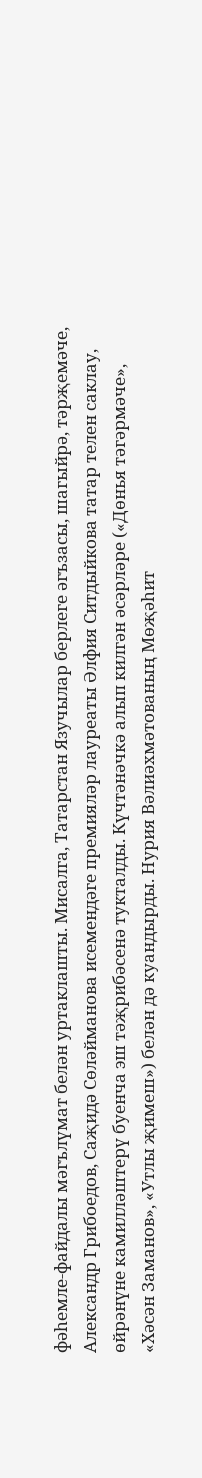фәһемле-файдалы мәгълүмат белән уртаклашты. Мисалга, Татарстан Язучылар берлеге әгъзасы, шагыйрә, тәрҗемәче, Александр Грибоедов, Саҗидә Сөләйманова исемендәге премияләр лауреаты Әлфия Ситдыйкова татар телен саклау, өйрәнүне камилләштерү буенча эш тәҗрибәсенә тукталды. Күчтәнәчкә алып килгән әсәрләре («Дөнья тәгәрмәче», «Хәсән Заманов», «Утлы җимеш») белән дә куандырды. Нурия Вәлиәхмәтованың Мөҗәһит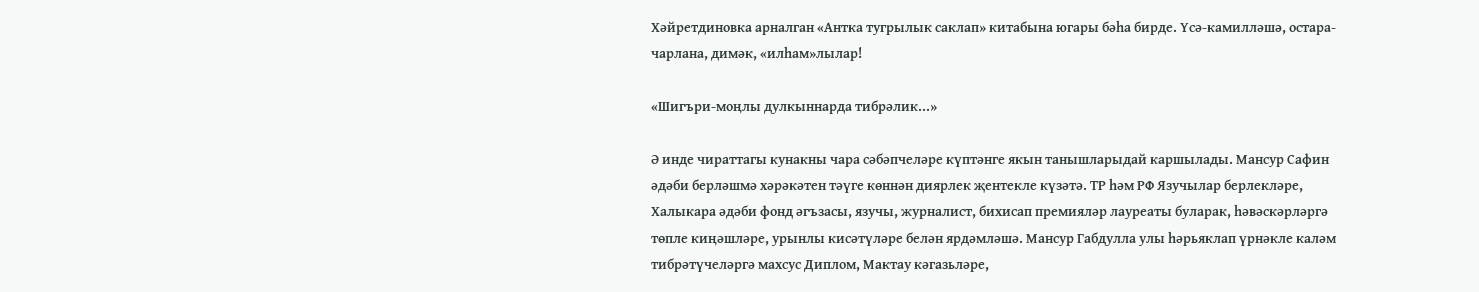Хәйретдиновка арналган «Антка тугрылык саклап» китабына югары бәһа бирде. Үсә-камилләшә, остара-чарлана, димәк, «илһам»лылар!

«Шигъри-моңлы дулкыннарда тибрәлик...»

Ә инде чираттагы кунакны чара сәбәпчеләре күптәнге якын танышларыдай каршылады. Мансур Сафин әдәби берләшмә хәрәкәтен тәүге көннән диярлек җентекле күзәтә. ТР һәм РФ Язучылар берлекләре, Халыкара әдәби фонд әгъзасы, язучы, журналист, бихисап премияләр лауреаты буларак, һәвәскәрләргә төпле киңәшләре, урынлы кисәтүләре белән ярдәмләшә. Мансур Габдулла улы һәрьяклап үрнәкле каләм тибрәтүчеләргә махсус Диплом, Мактау кәгазьләре,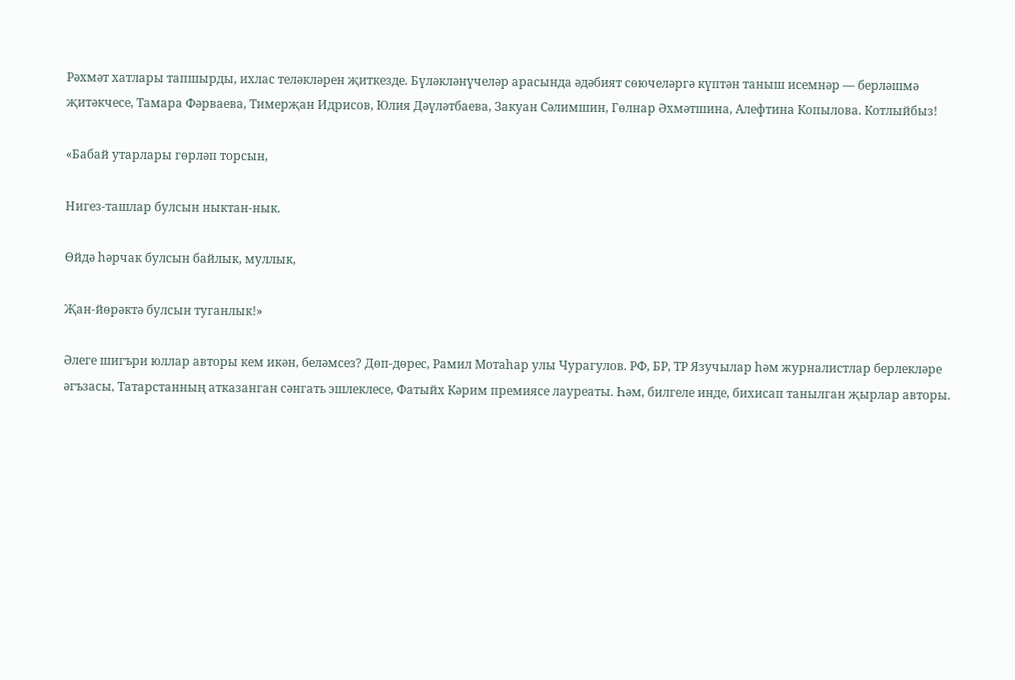Рәхмәт хатлары тапшырды, ихлас теләкләрен җиткезде. Бүләкләнүчеләр арасында әдәбият сөючеләргә күптән таныш исемнәр — берләшмә җитәкчесе, Тамара Фәрваева, Тимерҗан Идрисов, Юлия Дәүләтбаева, Закуан Сәлимшин, Гөлнар Әхмәтшина, Алефтина Копылова. Котлыйбыз!

«Бабай утарлары гөрләп торсын,

Нигез-ташлар булсын ныктан-нык.

Өйдә һәрчак булсын байлык, муллык,

Җан-йөрәктә булсын туганлык!»

Әлеге шигъри юллар авторы кем икән, беләмсез? Дөп-дөрес, Рамил Мотаһар улы Чурагулов. РФ, БР, ТР Язучылар һәм журналистлар берлекләре әгъзасы, Татарстанның атказанган сәнгать эшлеклесе, Фатыйх Кәрим премиясе лауреаты. Һәм, билгеле инде, бихисап танылган җырлар авторы.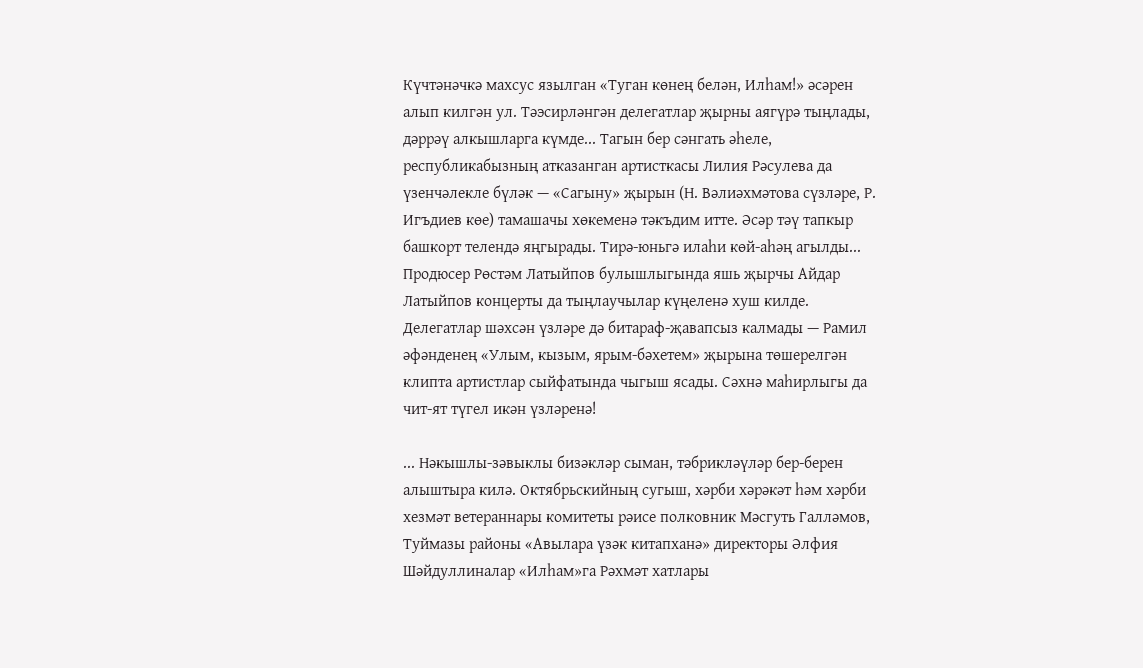Күчтәнәчкә махсус язылган «Туган көнең белән, Илһам!» әсәрен алып килгән ул. Тәэсирләнгән делегатлар җырны аягүрә тыңлады, дәррәү алкышларга күмде... Тагын бер сәнгать әһеле, республикабызның атказанган артисткасы Лилия Рәсулева да үзенчәлекле бүләк — «Сагыну» җырын (Н. Вәлиәхмәтова сүзләре, Р. Игъдиев көе) тамашачы хөкеменә тәкъдим итте. Әсәр тәү тапкыр башкорт телендә яңгырады. Тирә-юньгә илаһи көй-аһәң агылды... Продюсер Рөстәм Латыйпов булышлыгында яшь җырчы Айдар Латыйпов концерты да тыңлаучылар күңеленә хуш килде. Делегатлар шәхсән үзләре дә битараф-җавапсыз калмады — Рамил әфәнденең «Улым, кызым, ярым-бәхетем» җырына төшерелгән клипта артистлар сыйфатында чыгыш ясады. Сәхнә маһирлыгы да чит-ят түгел икән үзләренә!

... Нәкышлы-зәвыклы бизәкләр сыман, тәбрикләүләр бер-берен алыштыра килә. Октябрьскийның сугыш, хәрби хәрәкәт һәм хәрби хезмәт ветераннары комитеты рәисе полковник Мәсгуть Галләмов, Туймазы районы «Авылара үзәк китапханә» директоры Әлфия Шәйдуллиналар «Илһам»га Рәхмәт хатлары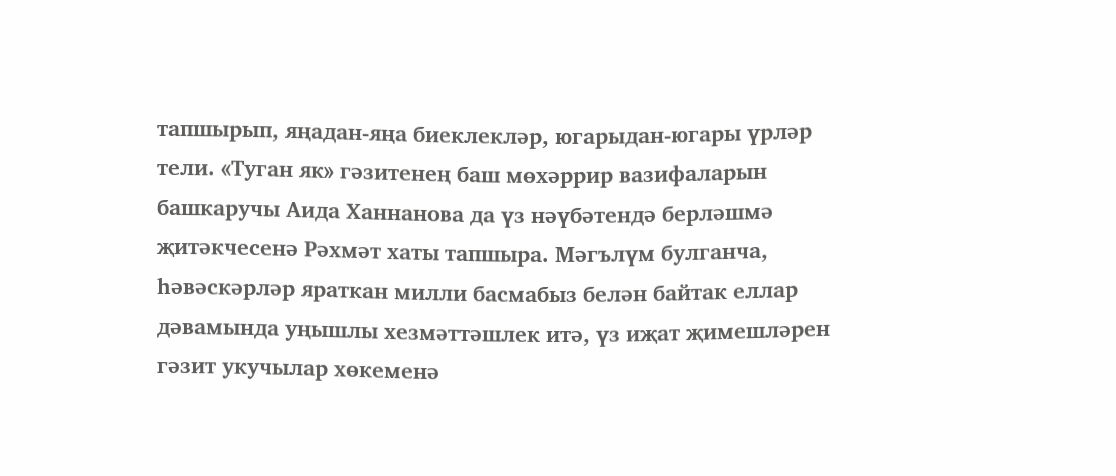тапшырып, яңадан-яңа биеклекләр, югарыдан-югары үрләр тели. «Туган як» гәзитенең баш мөхәррир вазифаларын башкаручы Аида Ханнанова да үз нәүбәтендә берләшмә җитәкчесенә Рәхмәт хаты тапшыра. Мәгълүм булганча, һәвәскәрләр яраткан милли басмабыз белән байтак еллар дәвамында уңышлы хезмәттәшлек итә, үз иҗат җимешләрен гәзит укучылар хөкеменә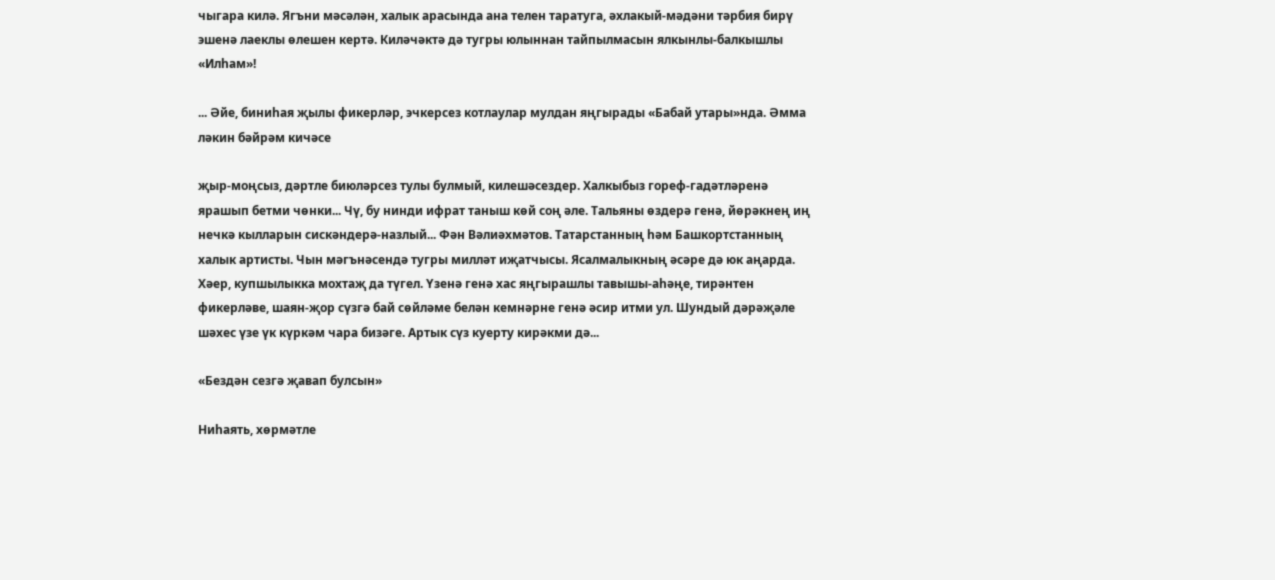чыгара килә. Ягъни мәсәлән, халык арасында ана телен таратуга, әхлакый-мәдәни тәрбия бирү эшенә лаеклы өлешен кертә. Киләчәктә дә тугры юлыннан тайпылмасын ялкынлы-балкышлы «Илһам»!

... Әйе, биниһая җылы фикерләр, эчкерсез котлаулар мулдан яңгырады «Бабай утары»нда. Әмма ләкин бәйрәм кичәсе

җыр-моңсыз, дәртле биюләрсез тулы булмый, килешәсездер. Халкыбыз гореф-гадәтләренә ярашып бетми чөнки... Чү, бу нинди ифрат таныш көй соң әле. Тальяны өздерә генә, йөрәкнең иң нечкә кылларын сискәндерә-назлый... Фән Вәлиәхмәтов. Татарстанның һәм Башкортстанның халык артисты. Чын мәгънәсендә тугры милләт иҗатчысы. Ясалмалыкның әсәре дә юк аңарда. Хәер, купшылыкка мохтаҗ да түгел. Үзенә генә хас яңгырашлы тавышы-аһәңе, тирәнтен фикерләве, шаян-җор сүзгә бай сөйләме белән кемнәрне генә әсир итми ул. Шундый дәрәҗәле шәхес үзе үк күркәм чара бизәге. Артык сүз куерту кирәкми дә...

«Бездән сезгә җавап булсын»

Ниһаять, хөрмәтле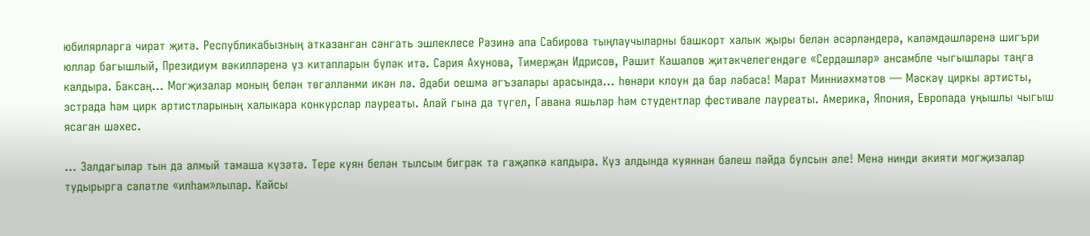юбилярларга чират җитә. Республикабызның атказанган сәнгать эшлеклесе Рәзинә апа Сабирова тыңлаучыларны башкорт халык җыры белән әсәрләндерә, каләмдәшләренә шигъри юллар багышлый, Президиум вәкилләренә үз китапларын бүләк итә. Сәрия Ахунова, Тимерҗан Идрисов, Рәшит Кашапов җитәкчелегендәге «Сердәшләр» ансамбле чыгышлары таңга калдыра. Баксаң... Могҗизалар моның белән төгәлләнми икән лә. Әдәби оешма әгъзалары арасында... һөнәри клоун да бар ләбаса! Марат Минниәхмәтов — Мәскәү циркы артисты, эстрада һәм цирк артистларының халыкара конкурслар лауреаты. Алай гына да түгел, Гавана яшьләр һәм студентлар фестивале лауреаты. Америка, Япония, Европада уңышлы чыгыш ясаган шәхес.

... Залдагылар тын да алмый тамаша күзәтә. Тере куян белән тылсым бигрәк тә гаҗәпкә калдыра. Күз алдында куяннан бәлеш пәйда булсын әле! Менә нинди әкияти могҗизалар тудырырга сәләтле «илһам»лылар. Кайсы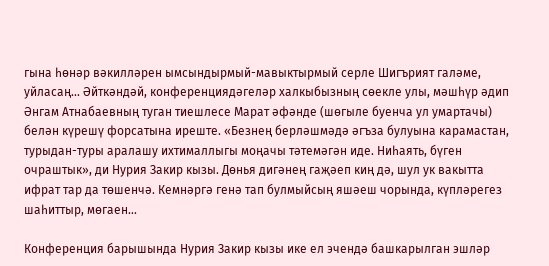гына һөнәр вәкилләрен ымсындырмый-мавыктырмый серле Шигърият галәме, уйласаң... Әйткәндәй, конференциядәгеләр халкыбызның сөекле улы, мәшһүр әдип Әнгам Атнабаевның туган тиешлесе Марат әфәнде (шөгыле буенча ул умартачы) белән күрешү форсатына иреште. «Безнең берләшмәдә әгъза булуына карамастан, турыдан-туры аралашу ихтималлыгы моңачы тәтемәгән иде. Ниһаять, бүген очраштык», ди Нурия Закир кызы. Дөнья дигәнең гаҗәеп киң дә, шул ук вакытта ифрат тар да төшенчә. Кемнәргә генә тап булмыйсың яшәеш чорында, күпләрегез шаһиттыр, мөгаен...

Конференция барышында Нурия Закир кызы ике ел эчендә башкарылган эшләр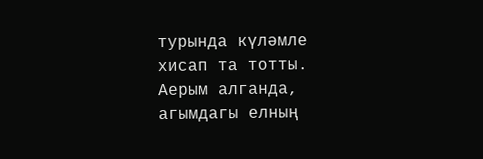турында күләмле хисап та тотты. Аерым алганда, агымдагы елның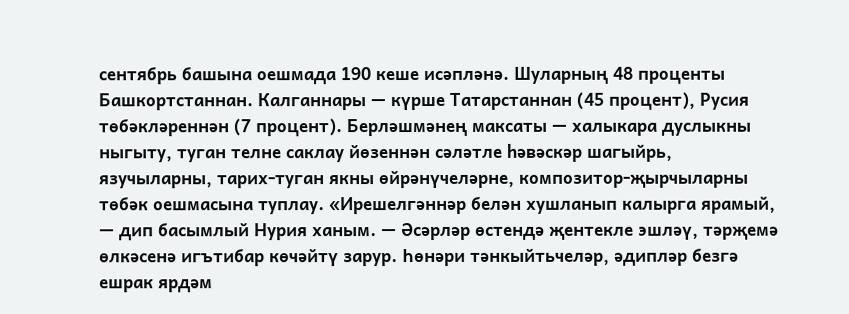сентябрь башына оешмада 190 кеше исәпләнә. Шуларның 48 проценты Башкортстаннан. Калганнары — күрше Татарстаннан (45 процент), Русия төбәкләреннән (7 процент). Берләшмәнең максаты — халыкара дуслыкны ныгыту, туган телне саклау йөзеннән сәләтле һәвәскәр шагыйрь, язучыларны, тарих-туган якны өйрәнүчеләрне, композитор-җырчыларны төбәк оешмасына туплау. «Ирешелгәннәр белән хушланып калырга ярамый, — дип басымлый Нурия ханым. — Әсәрләр өстендә җентекле эшләү, тәрҗемә өлкәсенә игътибар көчәйтү зарур. Һөнәри тәнкыйтьчеләр, әдипләр безгә ешрак ярдәм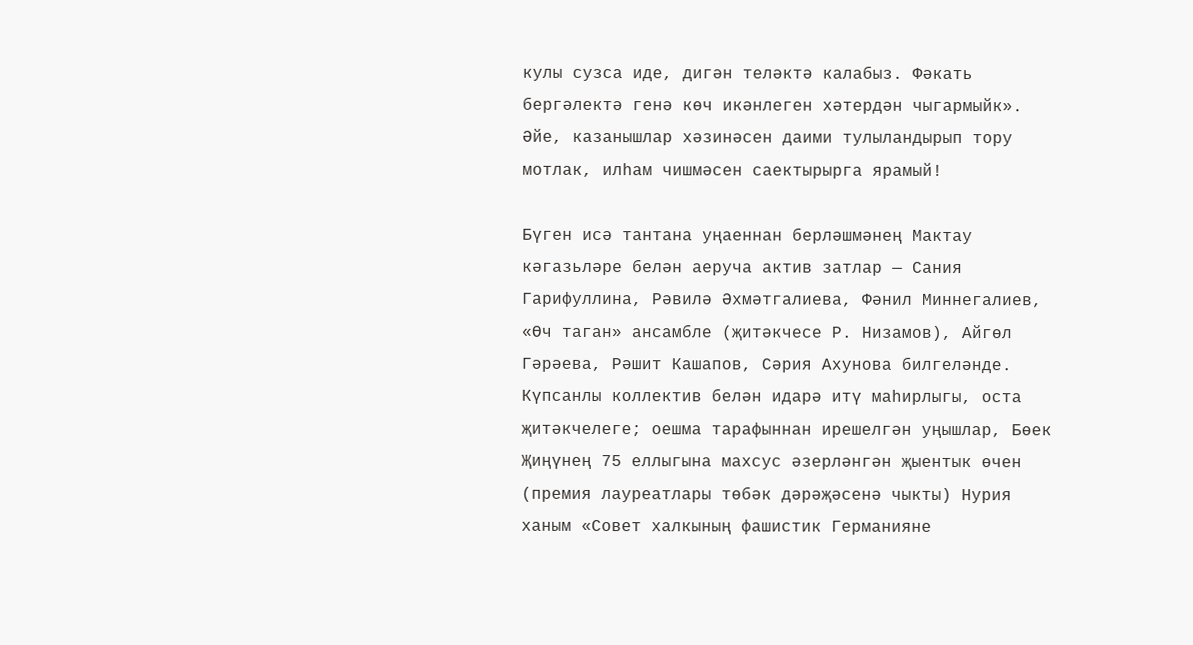кулы сузса иде, дигән теләктә калабыз. Фәкать бергәлектә генә көч икәнлеген хәтердән чыгармыйк». Әйе, казанышлар хәзинәсен даими тулыландырып тору мотлак, илһам чишмәсен саектырырга ярамый!

Бүген исә тантана уңаеннан берләшмәнең Мактау кәгазьләре белән аеруча актив затлар — Сания Гарифуллина, Рәвилә Әхмәтгалиева, Фәнил Миннегалиев, «Өч таган» ансамбле (җитәкчесе Р. Низамов), Айгөл Гәрәева, Рәшит Кашапов, Сәрия Ахунова билгеләнде. Күпсанлы коллектив белән идарә итү маһирлыгы, оста җитәкчелеге; оешма тарафыннан ирешелгән уңышлар, Бөек Җиңүнең 75 еллыгына махсус әзерләнгән җыентык өчен (премия лауреатлары төбәк дәрәҗәсенә чыкты) Нурия ханым «Совет халкының фашистик Германияне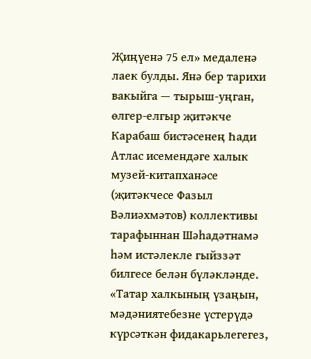Җиңүенә 75 ел» медаленә лаек булды. Янә бер тарихи вакыйга — тырыш-уңган, өлгер-елгыр җитәкче Карабаш бистәсенең Һади Атлас исемендәге халык музей-китапханәсе (җитәкчесе Фазыл Вәлиәхмәтов) коллективы тарафыннан Шәһадәтнамә һәм истәлекле гыйззәт билгесе белән бүләкләнде. «Татар халкының үзаңын, мәдәниятебезне үстерүдә күрсәткән фидакарьлегегез,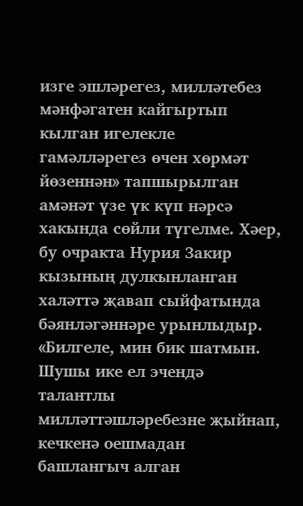изге эшләрегез, милләтебез мәнфәгатен кайгыртып кылган игелекле гамәлләрегез өчен хөрмәт йөзеннән» тапшырылган амәнәт үзе үк күп нәрсә хакында сөйли түгелме. Хәер, бу очракта Нурия Закир кызының дулкынланган халәттә җавап сыйфатында бәянләгәннәре урынлыдыр. «Билгеле, мин бик шатмын. Шушы ике ел эчендә талантлы милләттәшләребезне җыйнап, кечкенә оешмадан башлангыч алган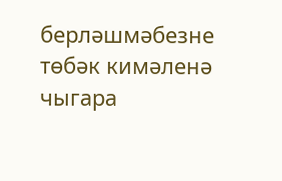берләшмәбезне төбәк кимәленә чыгара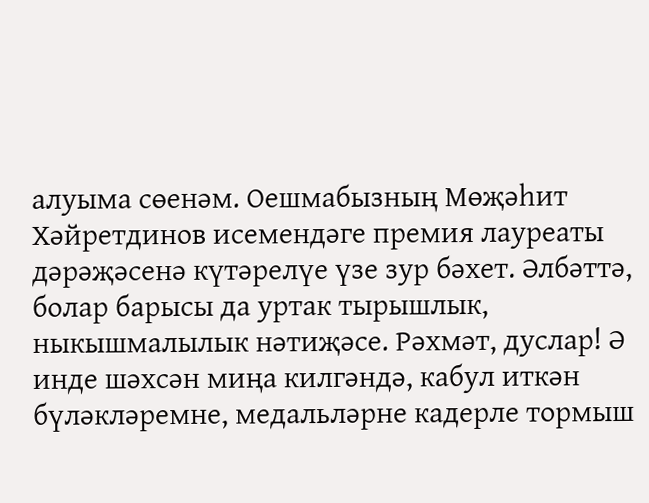алуыма сөенәм. Оешмабызның Мөҗәһит Хәйретдинов исемендәге премия лауреаты дәрәҗәсенә күтәрелүе үзе зур бәхет. Әлбәттә, болар барысы да уртак тырышлык, ныкышмалылык нәтиҗәсе. Рәхмәт, дуслар! Ә инде шәхсән миңа килгәндә, кабул иткән бүләкләремне, медальләрне кадерле тормыш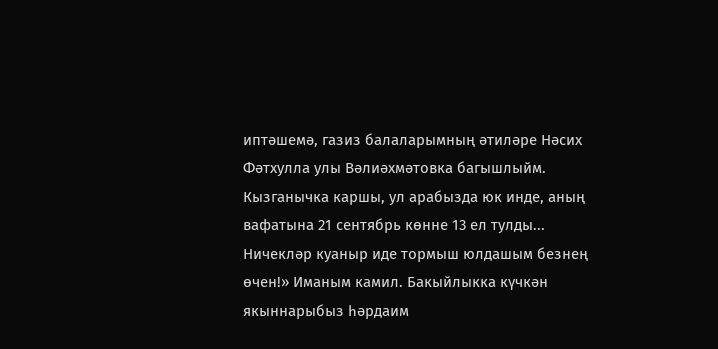иптәшемә, газиз балаларымның әтиләре Нәсих Фәтхулла улы Вәлиәхмәтовка багышлыйм. Кызганычка каршы, ул арабызда юк инде, аның вафатына 21 сентябрь көнне 13 ел тулды... Ничекләр куаныр иде тормыш юлдашым безнең өчен!» Иманым камил. Бакыйлыкка күчкән якыннарыбыз һәрдаим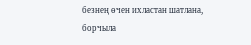безнең өчен ихластан шатлана, борчыла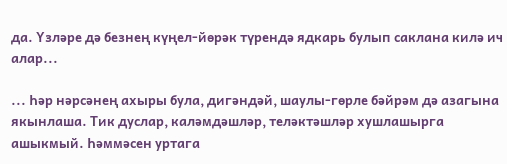да. Үзләре дә безнең күңел-йөрәк түрендә ядкарь булып саклана килә ич алар...

... Һәр нәрсәнең ахыры була, дигәндәй, шаулы-гөрле бәйрәм дә азагына якынлаша. Тик дуслар, каләмдәшләр, теләктәшләр хушлашырга ашыкмый. Һәммәсен уртага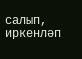салып, иркенләп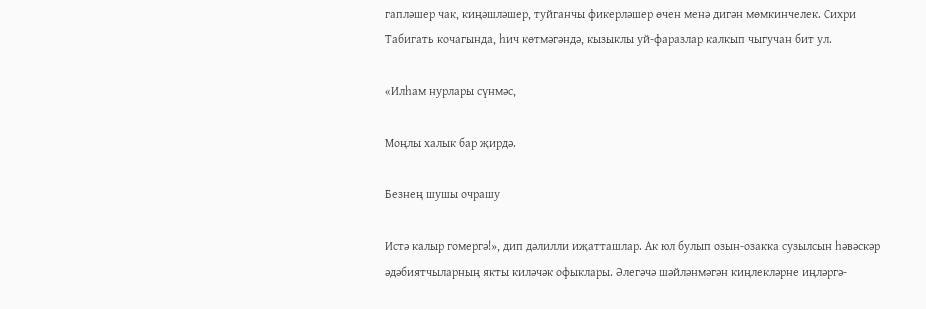гапләшер чак, киңәшләшер, туйганчы фикерләшер өчен менә дигән мөмкинчелек. Сихри Табигать кочагында, һич көтмәгәндә, кызыклы уй-фаразлар калкып чыгучан бит ул.

«Илһам нурлары сүнмәс,

Моңлы халык бар җирдә.

Безнең шушы очрашу

Истә калыр гомергә!», дип дәлилли иҗатташлар. Ак юл булып озын-озакка сузылсын һәвәскәр әдәбиятчыларның якты киләчәк офыклары. Әлегәчә шәйләнмәгән киңлекләрне иңләргә-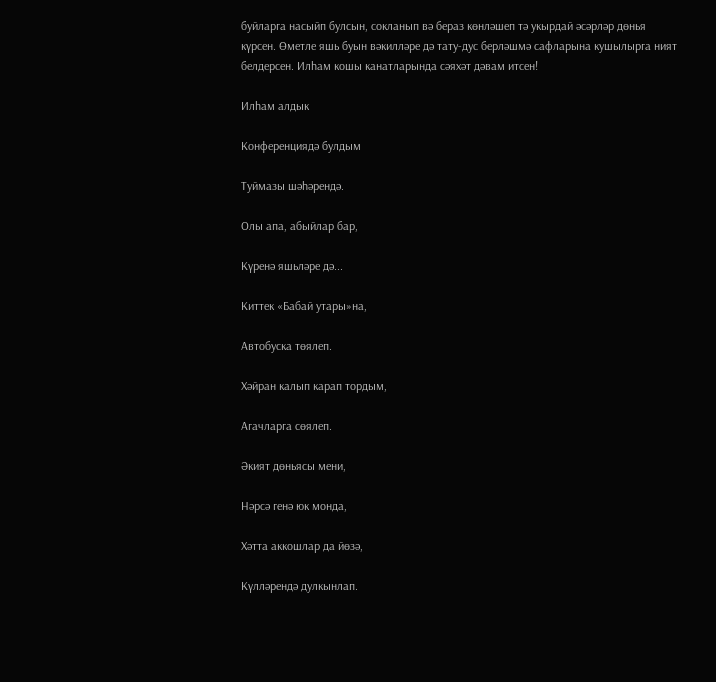буйларга насыйп булсын, сокланып вә бераз көнләшеп тә укырдай әсәрләр дөнья күрсен. Өметле яшь буын вәкилләре дә тату-дус берләшмә сафларына кушылырга ният белдерсен. Илһам кошы канатларында сәяхәт дәвам итсен!

Илһам алдык

Конференциядә булдым

Туймазы шәһәрендә.

Олы апа, абыйлар бар,

Күренә яшьләре дә...

Киттек «Бабай утары»на,

Автобуска төялеп.

Хәйран калып карап тордым,

Агачларга сөялеп.

Әкият дөньясы мени,

Нәрсә генә юк монда,

Хәтта аккошлар да йөзә,

Күлләрендә дулкынлап.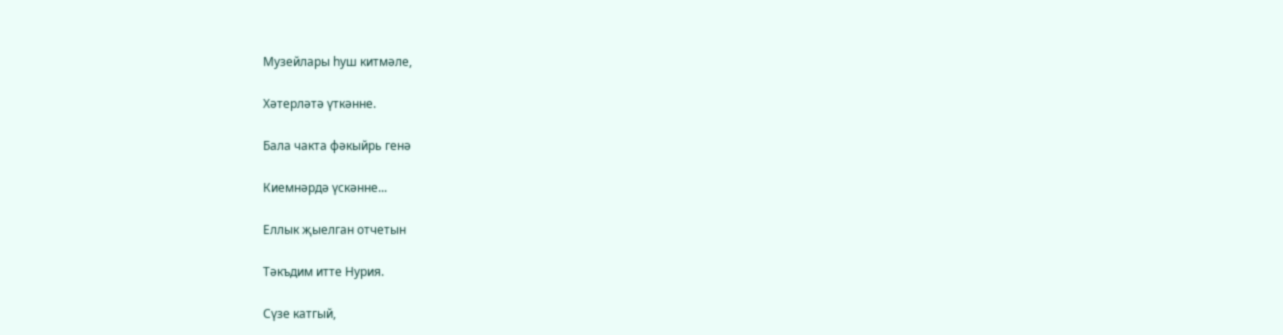Музейлары һуш китмәле,

Хәтерләтә үткәнне.

Бала чакта фәкыйрь генә

Киемнәрдә үскәнне...

Еллык җыелган отчетын

Тәкъдим итте Нурия.

Сүзе катгый,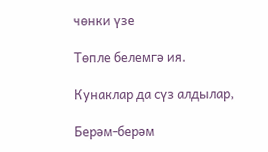чөнки үзе

Төпле белемгә ия.

Кунаклар да сүз алдылар,

Берәм-берәм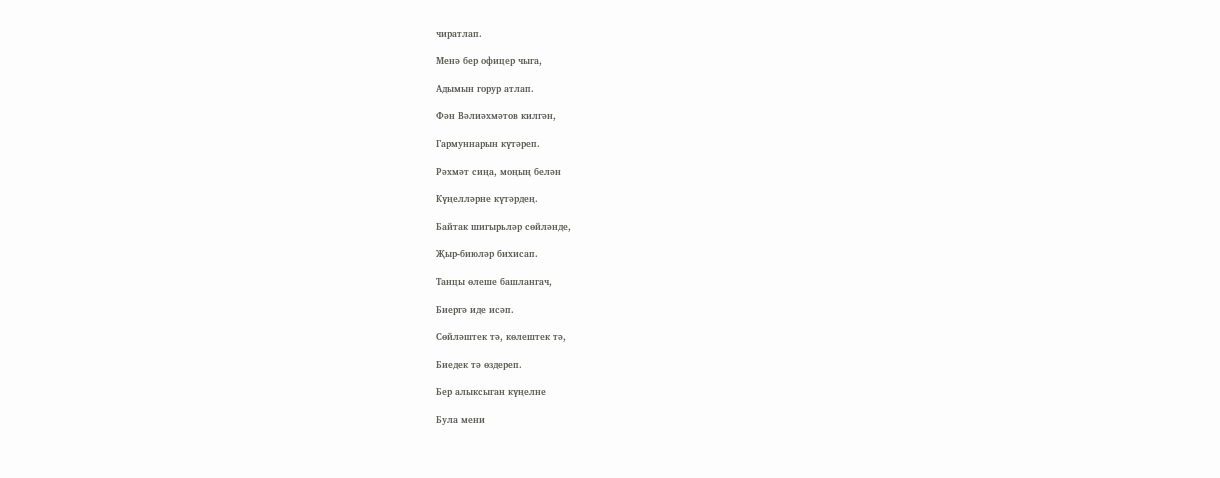чиратлап.

Менә бер офицер чыга,

Адымын горур атлап.

Фән Вәлиәхмәтов килгән,

Гармуннарын күтәреп.

Рәхмәт сиңа, моңың белән

Күңелләрне күтәрдең.

Байтак шигырьләр сөйләнде,

Җыр-биюләр бихисап.

Танцы өлеше башлангач,

Биергә иде исәп.

Сөйләштек тә, көлештек тә,

Биедек тә өздереп.

Бер алыксыган күңелне

Була мени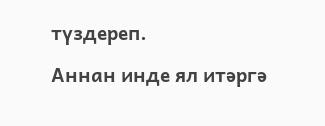түздереп.

Аннан инде ял итәргә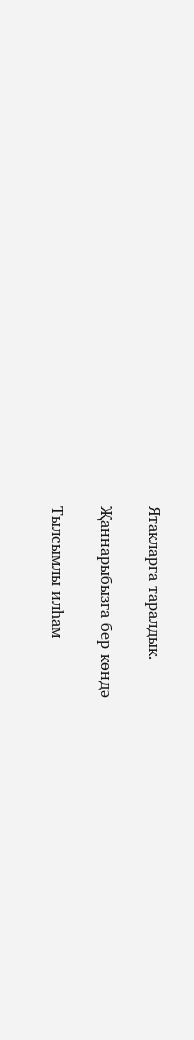Ятакларга таралдык.

Җаннарыбызга бер көндә

Тылсымлы илһам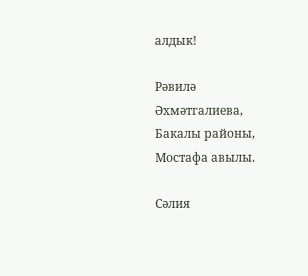алдык!

Рәвилә Әхмәтгалиева, Бакалы районы, Мостафа авылы.

Сәлия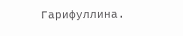Гарифуллина.